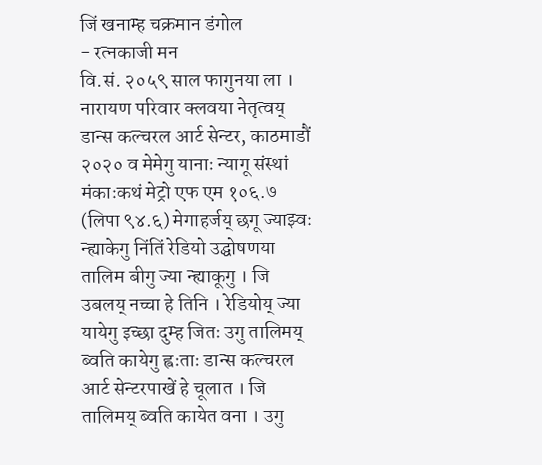जिं खनाम्ह चक्रमान डंगोल
- रत्नकाजी मन
वि.सं. २०५९ साल फागुनया ला । नारायण परिवार क्लवया नेतृत्वय् डान्स कल्चरल आर्ट सेन्टर, काठमाडौं २०२० व मेमेगु यानाः न्यागू संस्थां मंकाःकथं मेट्रो एफ एम १०६.७ (लिपा ९४.६) मेगाहर्जय् छगू ज्याझ्वः न्ह्याकेगु निंतिं रेडियो उद्घोषणया तालिम बीगु ज्या न्ह्याकूगु । जि उबलय् नच्चा हे तिनि । रेडियोय् ज्या यायेगु इच्छा दुम्ह जितः उगु तालिमय् ब्वति कायेगु ह्वःताः डान्स कल्चरल आर्ट सेन्टरपाखें हे चूलात । जि तालिमय् ब्वति कायेत वना । उगु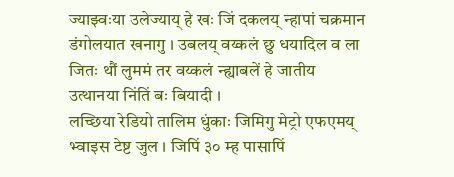ज्याझ्वःया उलेज्याय् हे खः जिं दकलय् न्हापां चक्रमान डंगोलयात खनागु । उबलय् वय्कलं छु धयादिल व ला जितः थौं लुममं तर वय्कलं न्ह्याबलें हे जातीय उत्थानया निंतिं बः बियादी ।
लच्छिया रेडियो तालिम धुंकाः जिमिगु मेट्रो एफएमय् भ्वाइस टेष्ट जुल । जिपिं ३० म्ह पासापिं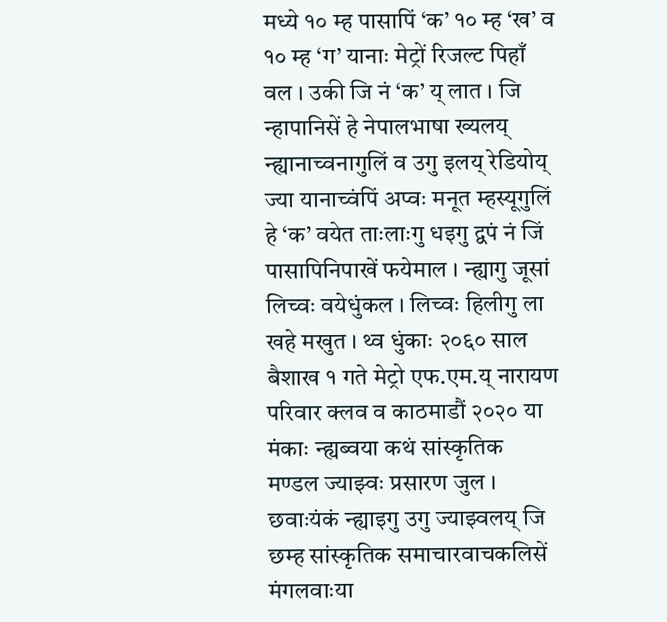मध्ये १० म्ह पासापिं ‘क’ १० म्ह ‘ख’ व १० म्ह ‘ग’ यानाः मेट्रों रिजल्ट पिहाँ वल । उकी जि नं ‘क’ य् लात । जि न्हापानिसें हे नेपालभाषा ख्यलय् न्ह्यानाच्वनागुलिं व उगु इलय् रेडियोय् ज्या यानाच्वंपिं अप्वः मनूत म्हस्यूगुलिं हे ‘क’ वयेत ताःलाःगु धइगु द्वपं नं जिं पासापिनिपाखें फयेमाल । न्ह्यागु जूसां लिच्वः वयेधुंकल । लिच्वः हिलीगु ला खहे मखुत । थ्व धुंकाः २०६० साल बैशाख १ गते मेट्रो एफ.एम.य् नारायण परिवार क्लव व काठमाडौं २०२० या मंकाः न्ह्यब्वया कथं सांस्कृतिक मण्डल ज्याझ्वः प्रसारण जुल । छवाःयंकं न्ह्याइगु उगु ज्याझ्वलय् जि छम्ह सांस्कृतिक समाचारवाचकलिसें मंगलवाःया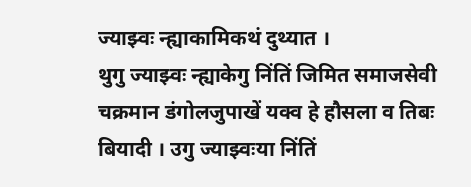ज्याझ्वः न्ह्याकामिकथं दुथ्यात ।
थुगु ज्याझ्वः न्ह्याकेगु निंतिं जिमित समाजसेवी चक्रमान डंगोलजुपाखें यक्व हे हौसला व तिबः बियादी । उगु ज्याझ्वःया निंतिं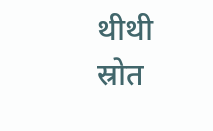थीथी स्रोत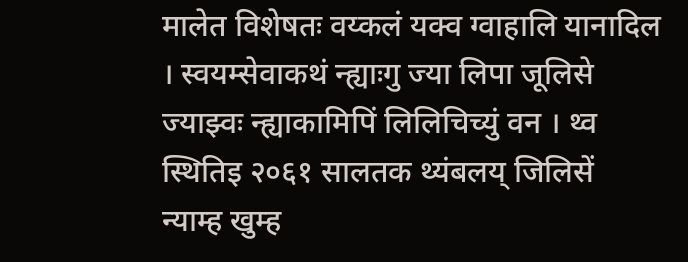मालेत विशेषतः वय्कलं यक्व ग्वाहालि यानादिल । स्वयम्सेवाकथं न्ह्याःगु ज्या लिपा जूलिसे ज्याझ्वः न्ह्याकामिपिं लिलिचिच्युं वन । थ्व स्थितिइ २०६१ सालतक थ्यंबलय् जिलिसें न्याम्ह खुम्ह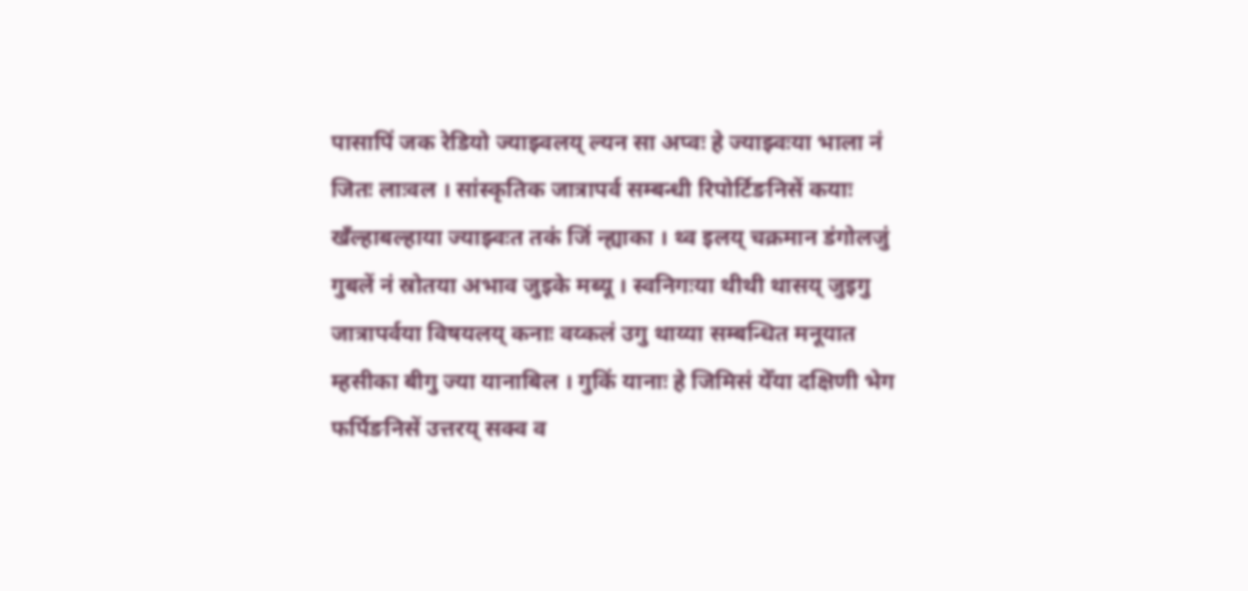पासापिं जक रेडियो ज्याझ्वलय् ल्यन सा अप्वः हे ज्याझ्वःया भाला नं जितः लाःवल । सांस्कृतिक जात्रापर्व सम्बन्धी रिपोर्टिङनिसें कयाः खँल्हाबल्हाया ज्याझ्वःत तकं जिं न्ह्याका । थ्व इलय् चक्रमान डंगोलजुं गुबलें नं स्रोतया अभाव जुइके मब्यू । स्वनिगःया थीथी थासय् जुइगु जात्रापर्वया विषयलय् कनाः वय्कलं उगु थाय्या सम्बन्धित मनूयात म्हसीका बीगु ज्या यानाबिल । गुकिं यानाः हे जिमिसं येँया दक्षिणी भेग फर्पिङनिसें उत्तरय् सक्व व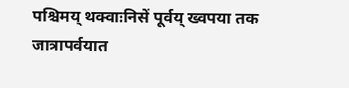पश्चिमय् थक्वाःनिसें पूर्वय् ख्वपया तक जात्रापर्वयात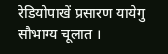रेडियोपाखें प्रसारण यायेगु सौभाग्य चूलात ।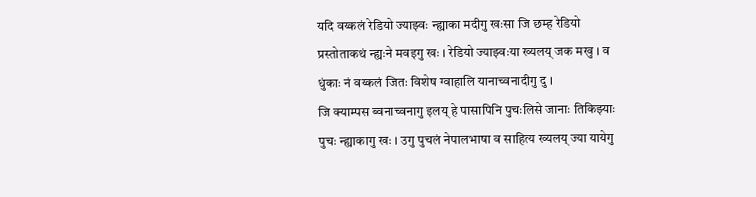यदि वय्कलं रेडियो ज्याझ्वः न्ह्याका मदीगु खःसा जि छम्ह रेडियो प्रस्तोताकथं न्ह्यःने मवइगु खः । रेडियो ज्याझ्वःया ख्यलय् जक मखु । व धुंकाः नं वय्कलं जितः विशेष ग्वाहालि यानाच्वनादीगु दु ।
जि क्याम्पस ब्वनाच्वनागु इलय् हे पासापिनि पुचःलिसे जानाः तिकिझ्याः पुचः न्ह्याकागु खः । उगु पुचलं नेपालभाषा व साहित्य ख्यलय् ज्या यायेगु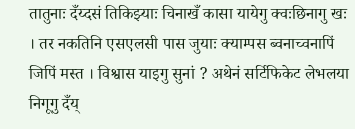तातुनाः दँय्दसं तिकिझ्याः चिनाखँ कासा यायेगु क्वःछिनागु खः । तर नकतिनि एसएलसी पास जुयाः क्याम्पस ब्वनाच्वनापिं जिपिं मस्त । विश्वास याइगु सुनां ? अथेनं सर्टिफिकेट लेभलया निगूगु दँय्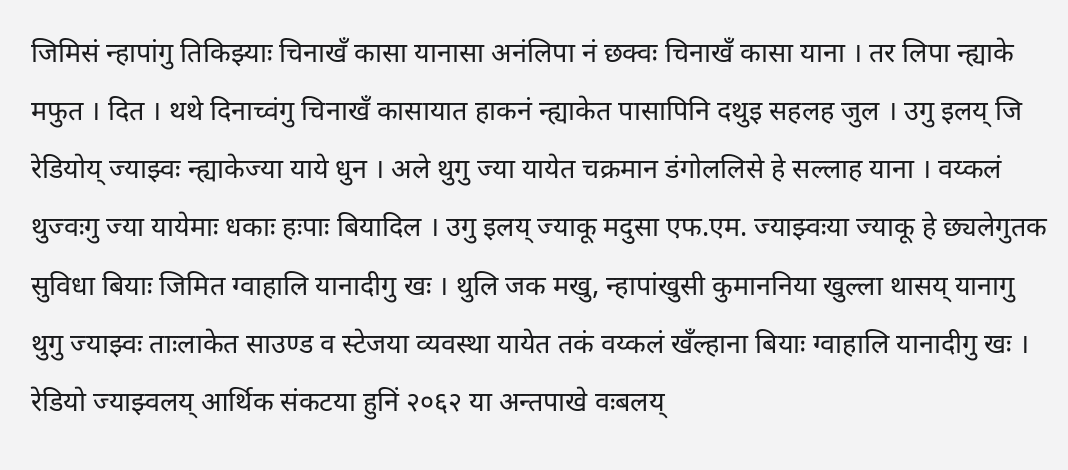जिमिसं न्हापांगु तिकिझ्याः चिनाखँ कासा यानासा अनंलिपा नं छक्वः चिनाखँ कासा याना । तर लिपा न्ह्याके मफुत । दित । थथे दिनाच्वंगु चिनाखँ कासायात हाकनं न्ह्याकेत पासापिनि दथुइ सहलह जुल । उगु इलय् जि रेडियोय् ज्याझ्वः न्ह्याकेज्या याये धुन । अले थुगु ज्या यायेत चक्रमान डंगोललिसे हे सल्लाह याना । वय्कलं थुज्वःगु ज्या यायेमाः धकाः हःपाः बियादिल । उगु इलय् ज्याकू मदुसा एफ.एम. ज्याझ्वःया ज्याकू हे छ्यलेगुतक सुविधा बियाः जिमित ग्वाहालि यानादीगु खः । थुलि जक मखु, न्हापांखुसी कुमाननिया खुल्ला थासय् यानागु थुगु ज्याझ्वः ताःलाकेत साउण्ड व स्टेजया व्यवस्था यायेत तकं वय्कलं खँल्हाना बियाः ग्वाहालि यानादीगु खः ।
रेडियो ज्याझ्वलय् आर्थिक संकटया हुनिं २०६२ या अन्तपाखे वःबलय्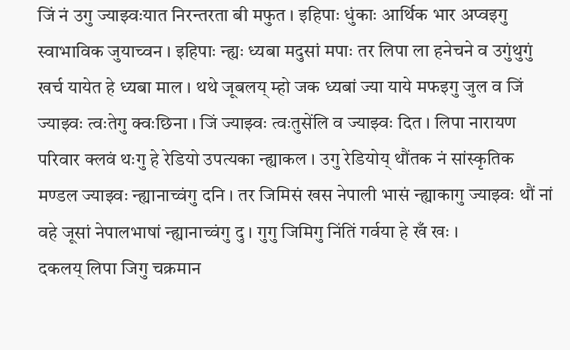जिं नं उगु ज्याझ्वःयात निरन्तरता बी मफुत । इहिपाः धुंकाः आर्थिक भार अप्वइगु स्वाभाविक जुयाच्वन । इहिपाः न्ह्यः ध्यबा मदुसां मपाः तर लिपा ला हनेचने व उगुंथुगुं खर्च यायेत हे ध्यबा माल । थथे जूबलय् म्हो जक ध्यबां ज्या याये मफइगु जुल व जिं ज्याझ्वः त्वःतेगु क्वःछिना । जिं ज्याझ्वः त्वःतुसेंलि व ज्याझ्वः दित । लिपा नारायण परिवार क्लवं थःगु हे रेडियो उपत्यका न्ह्याकल । उगु रेडियोय् थौंतक नं सांस्कृतिक मण्डल ज्याझ्वः न्ह्यानाच्वंगु दनि । तर जिमिसं खस नेपाली भासं न्ह्याकागु ज्याझ्वः थौं नां वहे जूसां नेपालभाषां न्ह्यानाच्वंगु दु । गुगु जिमिगु निंतिं गर्वया हे खँ खः ।
दकलय् लिपा जिगु चक्रमान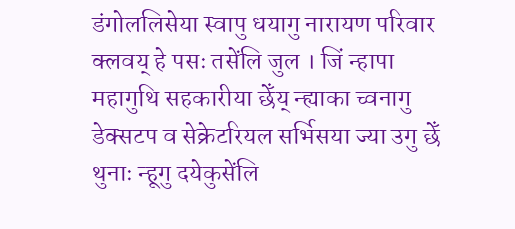डंगोललिसेया स्वापु धयागु नारायण परिवार क्लवय् हे पसः तसेंलि जुल । जिं न्हापा महागुथि सहकारीया छेँय् न्ह्याका च्वनागु डेक्सटप व सेक्रेटरियल सर्भिसया ज्या उगु छेँ थुनाः न्हूगु दयेकुसेंलि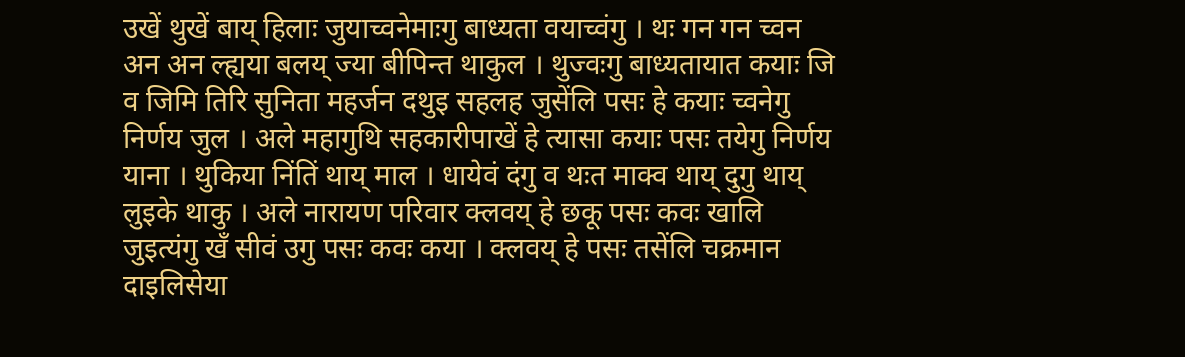उखें थुखें बाय् हिलाः जुयाच्वनेमाःगु बाध्यता वयाच्वंगु । थः गन गन च्वन अन अन ल्ह्यया बलय् ज्या बीपिन्त थाकुल । थुज्वःगु बाध्यतायात कयाः जि व जिमि तिरि सुनिता महर्जन दथुइ सहलह जुसेंलि पसः हे कयाः च्वनेगु निर्णय जुल । अले महागुथि सहकारीपाखें हे त्यासा कयाः पसः तयेगु निर्णय याना । थुकिया निंतिं थाय् माल । धायेवं दंगु व थःत माक्व थाय् दुगु थाय् लुइके थाकु । अले नारायण परिवार क्लवय् हे छकू पसः कवः खालि जुइत्यंगु खँ सीवं उगु पसः कवः कया । क्लवय् हे पसः तसेंलि चक्रमान दाइलिसेया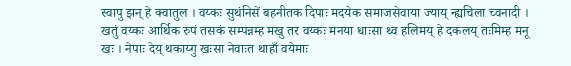स्वापु झन् हे क्वातुल । वय्कः सुथंनिसें बहनीतक दिपाः मदयेक समाजसेवाया ज्याय् न्ह्यचिला च्वनादी । खतुं वय्कः आर्थिक रुपं तसकं सम्पन्नम्ह मखु तर वय्कः मनया धाःसा थ्व हलिमय् हे दकलय् तःमिम्ह मनू खः । नेपाः देय् थकाय्गु खःसा नेवाःत थाहाँ वयेमाः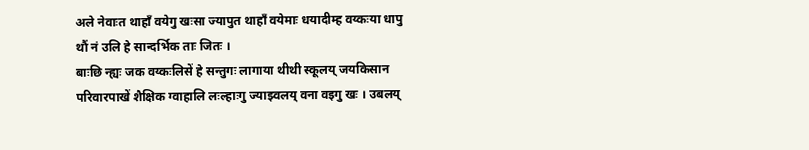अले नेवाःत थाहाँ वयेगु खःसा ज्यापुत थाहाँ वयेमाः धयादीम्ह वय्कःया धापु थौं नं उलि हे सान्दर्भिक ताः जितः ।
बाःछि न्ह्यः जक वय्कःलिसें हे सन्तुगः लागाया थीथी स्कूलय् जयकिसान परिवारपाखें शैक्षिक ग्वाहालि लःल्हाःगु ज्याझ्वलय् वना वइगु खः । उबलय्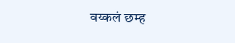वय्कलं छम्ह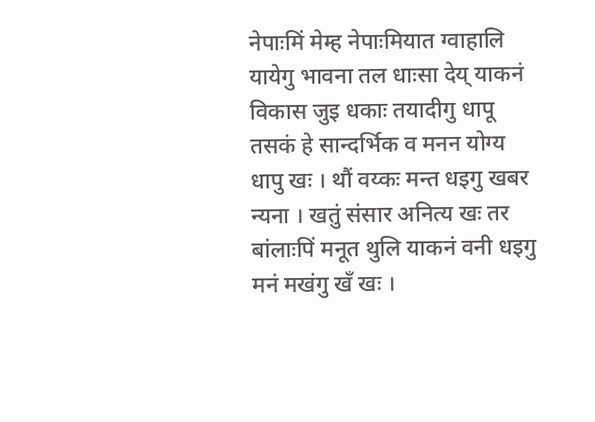नेपाःमिं मेम्ह नेपाःमियात ग्वाहालि यायेगु भावना तल धाःसा देय् याकनं विकास जुइ धकाः तयादीगु धापू तसकं हे सान्दर्भिक व मनन योग्य धापु खः । थौं वय्कः मन्त धइगु खबर न्यना । खतुं संसार अनित्य खः तर बांलाःपिं मनूत थुलि याकनं वनी धइगु मनं मखंगु खँ खः ।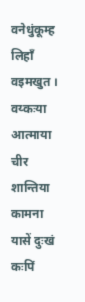वनेधुंकूम्ह लिहाँ वइमखुत । वय्कःया आत्माया चीर शान्तिया कामना यासें दुःखं कःपिं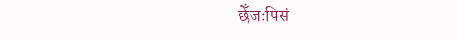छेँजःपिसं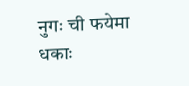नुगः ची फयेमा धकाः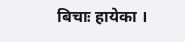बिचाः हायेका ।